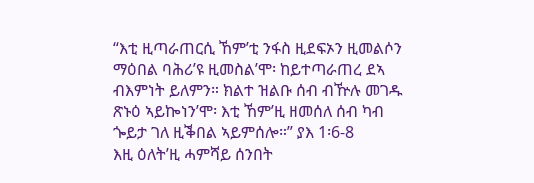“እቲ ዚጣራጠርሲ ኸም’ቲ ንፋስ ዚደፍኦን ዚመልሶን ማዕበል ባሕሪ’ዩ ዚመስል’ሞ፡ ከይተጣራጠረ ደኣ ብእምነት ይለምን። ክልተ ዝልቡ ሰብ ብዅሉ መገዱ ጽኑዕ ኣይኰነን’ሞ፡ እቲ ኸም’ዚ ዘመሰለ ሰብ ካብ ጐይታ ገለ ዚቕበል ኣይምሰሎ።” ያእ 1፡6-8
እዚ ዕለት’ዚ ሓምሻይ ሰንበት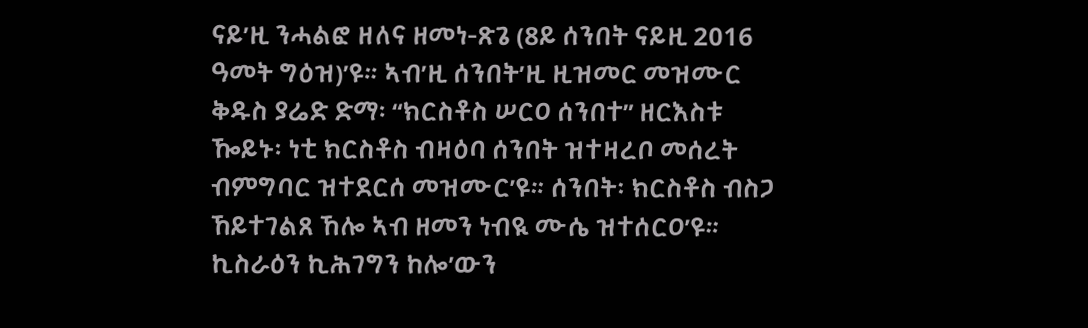ናይ’ዚ ንሓልፎ ዘለና ዘመነ-ጽጌ (8ይ ሰንበት ናይዚ 2016 ዓመት ግዕዝ)’ዩ። ኣብ’ዚ ሰንበት’ዚ ዚዝመር መዝሙር ቅዱስ ያሬድ ድማ፡ “ክርስቶስ ሠርዐ ሰንበተ” ዘርእስቱ ዀይኑ፡ ነቲ ክርስቶስ ብዛዕባ ሰንበት ዝተዛረቦ መሰረት ብምግባር ዝተደርሰ መዝሙር’ዩ። ሰንበት፡ ክርስቶስ ብስጋ ኸይተገልጸ ኸሎ ኣብ ዘመን ነብዪ ሙሴ ዝተሰርዐ’ዩ። ኪስራዕን ኪሕገግን ከሎ’ውን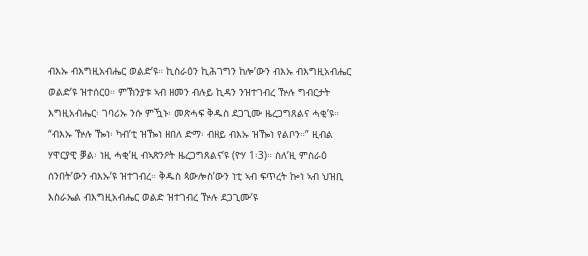ብእኡ ብእግዚአብሔር ወልድ’ዩ። ኪስራዕን ኪሕገግን ከሎ’ውን ብእኡ ብእግዚአብሔር ወልድ’ዩ ዝተሰርዐ። ምኽንያቱ ኣብ ዘመን ብሉይ ኪዳን ንዝተገብረ ዅሉ ግብርታት እግዚአብሔር፡ ገባሪኡ ንሱ ምዃኑ፡ መጽሓፍ ቅዱስ ደጋጊሙ ዜረጋግጸልና ሓቂ’ዩ።
“ብእኡ ዅሉ ዀነ፡ ካብ’ቲ ዝዀነ ዘበለ ድማ፡ ብዘይ ብእኡ ዝዀነ የልቦን።” ዚብል ሃዋርያዊ ቓል፡ ነዚ ሓቂ’ዚ ብኣጽንዖት ዜረጋግጸልና’ዩ (ዮሃ 1፡3)። ስለ’ዚ ምስራዕ ሰንበት’ውን ብእኡ’ዩ ዝተገብረ። ቅዱስ ጳውሎስ’ውን ነቲ ኣብ ፍጥረት ኰነ ኣብ ህዝቢ እስራኤል ብእግዚአብሔር ወልድ ዝተገብረ ዅሉ ደጋጊሙ’ዩ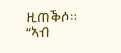ዚጠቕሶ።
“ኣብ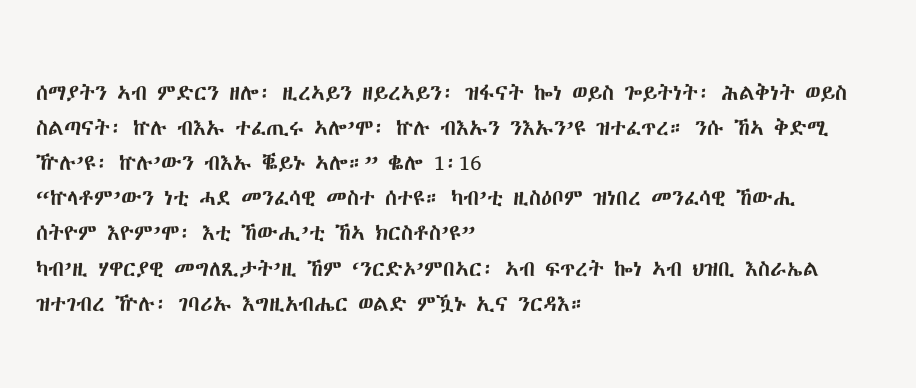ሰማያትን ኣብ ምድርን ዘሎ፡ ዚረኣይን ዘይረኣይን፡ ዝፋናት ኰነ ወይስ ጐይትነት፡ ሕልቅነት ወይስ ስልጣናት፡ ኵሉ ብእኡ ተፈጢሩ ኣሎ’ሞ፡ ኵሉ ብእኡን ንእኡን’ዩ ዝተፈጥረ። ንሱ ኸኣ ቅድሚ ዅሉ’ዩ፡ ኵሉ’ውን ብእኡ ቘይኑ ኣሎ።” ቈሎ 1፡16
“ኵላቶም’ውን ነቲ ሓደ መንፈሳዊ መስተ ሰተዩ። ካብ’ቲ ዚስዕቦም ዝነበረ መንፈሳዊ ኸውሒ ሰትዮም እዮም’ሞ፡ እቲ ኸውሒ’ቲ ኸኣ ክርስቶስ’ዩ”
ካብ’ዚ ሃዋርያዊ መግለጺታት’ዚ ኸም ‘ንርድኦ’ምበኣር፡ ኣብ ፍጥረት ኰነ ኣብ ህዝቢ እስራኤል ዝተገብረ ዅሉ፡ ገባሪኡ እግዚአብሔር ወልድ ምዃኑ ኢና ንርዳእ።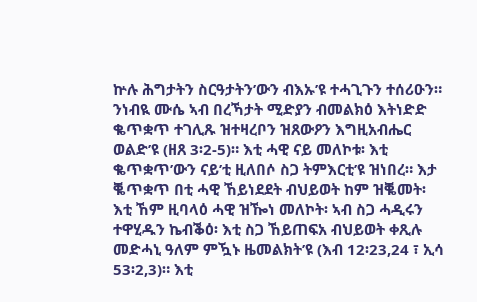ኵሉ ሕግታትን ስርዓታትን’ውን ብእኡ’ዩ ተሓጊጉን ተሰሪዑን። ንነብዪ ሙሴ ኣብ በረኻታት ሚድያን ብመልክዕ እትነድድ ቈጥቋጥ ተገሊጹ ዝተዛረቦን ዝጸውዖን እግዚአብሔር ወልድ’ዩ (ዘጸ 3፡2-5)። እቲ ሓዊ ናይ መለኮቱ፡ እቲ ቈጥቋጥ’ውን ናይ’ቲ ዚለበሶ ስጋ ትምእርቲ’ዩ ዝነበረ። እታ ቘጥቋጥ በቲ ሓዊ ኸይነደደት ብህይወት ከም ዝቘመት፡ እቲ ኸም ዚባላዕ ሓዊ ዝዀነ መለኮት፡ ኣብ ስጋ ሓዲሩን ተዋሂዱን ኬብቕዕ፡ እቲ ስጋ ኸይጠፍአ ብህይወት ቀጺሉ መድሓኒ ዓለም ምዃኑ ዜመልክት’ዩ (እብ 12፡23,24 ፣ ኢሳ 53፡2,3)። እቲ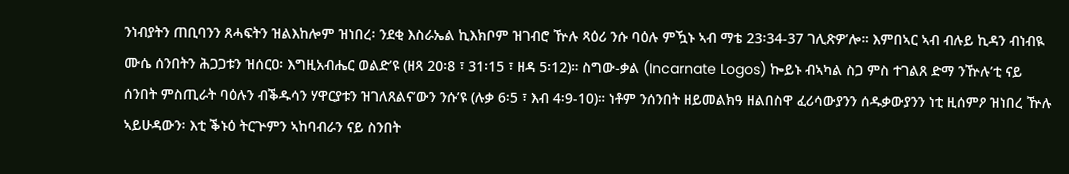ንነብያትን ጠቢባንን ጸሓፍትን ዝልእከሎም ዝነበረ፡ ንደቂ እስራኤል ኪእክቦም ዝገብሮ ዅሉ ጻዕሪ ንሱ ባዕሉ ምዃኑ ኣብ ማቴ 23፡34-37 ገሊጽዎ’ሎ። እምበኣር ኣብ ብሉይ ኪዳን ብነብዪ ሙሴ ሰንበትን ሕጋጋቱን ዝሰርዐ፡ እግዚአብሔር ወልድ’ዩ (ዘጻ 20፡8 ፣ 31፡15 ፣ ዘዳ 5፡12)። ስግው-ቃል (Incarnate Logos) ኰይኑ ብኣካል ስጋ ምስ ተገልጸ ድማ ንዅሉ’ቲ ናይ ሰንበት ምስጢራት ባዕሉን ብቕዱሳን ሃዋርያቱን ዝገለጸልና’ውን ንሱ’ዩ (ሉቃ 6፡5 ፣ እብ 4፡9-10)። ነቶም ንሰንበት ዘይመልክዓ ዘልበስዋ ፈሪሳውያንን ሰዱቃውያንን ነቲ ዚሰምዖ ዝነበረ ዅሉ ኣይሁዳውን፡ እቲ ቕኑዕ ትርጕምን ኣከባብራን ናይ ስንበት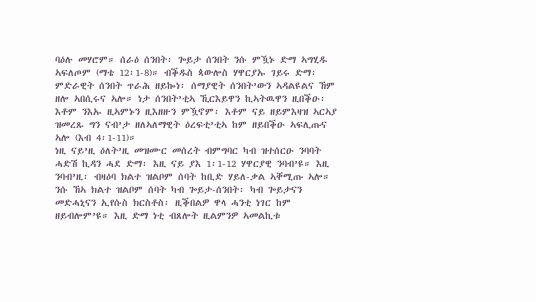ባዕሉ መሃሮም። ሰራዕ ሰንበት፡ ጐይታ ሰንበት ንሱ ምዃኑ ድማ ኣግሂዱ ኣፍለጦም (ማቴ 12፡1-8)። ብቕዱስ ጳውሎስ ሃዋርያኡ ገይሩ ድማ፡ ምድራዊት ሰንበት ጥራሕ ዘይኰነ፡ ሰማያዊት ሰንበት’ውን ኣዳልዩልና ኸም ዘሎ ኣበሲሩና ኣሎ። ነታ ሰንበት’ቲኣ ኺርእይዋን ኪኣትዉዋን ዚበቕዑ፡ እቶም ንእኡ ዚኣምኑን ዚእዘዙን ምዃኖም፡ እቶም ናይ ዘይምእዛዝ ኣርኣያ ዝመረጹ ግን ናብ’ታ ዘለኣለማዊት ዕረፍቲ’ቲኣ ከም ዘይበቕዑ ኣፍሊጡና ኣሎ (እብ 4፡1-11)።
ነዚ ናይ’ዚ ዕለት’ዚ መዝሙር መሰረት ብምግባር ካብ ዝተሰርዑ ንባባት ሓድሽ ኪዳን ሓደ ድማ፡ እዚ ናይ ያእ 1፡1-12 ሃዋርያዊ ንባብ’ዩ። እዚ ንባብ’ዚ፡ ብዛዕባ ክልተ ዝልቦም ሰባት ከቢድ ሃይለ-ቃል ኣቐሚጡ ኣሎ። ንሱ ኸኣ ክልተ ዝልቦም ሰባት ካብ ጐይታ-ሰንበት፡ ካብ ጐይታናን መድሓኒናን ኢየሱስ ክርስቶስ፡ ዚቕበልዎ ዋላ ሓንቲ ነገር ከም ዘይብሎም’ዩ። እዚ ድማ ነቲ ብጸሎት ዚልምንዎ ኣመልኪቱ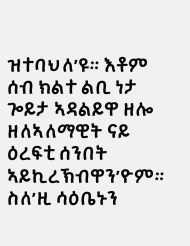ዝተባህለ’ዩ። እቶም ሰብ ክልተ ልቢ ነታ ጐይታ ኣዳልይዋ ዘሎ ዘለኣለማዊት ናይ ዕረፍቲ ሰንበት ኣይኪረኽብዋን’ዮም። ስለ’ዚ ሳዕቤኑን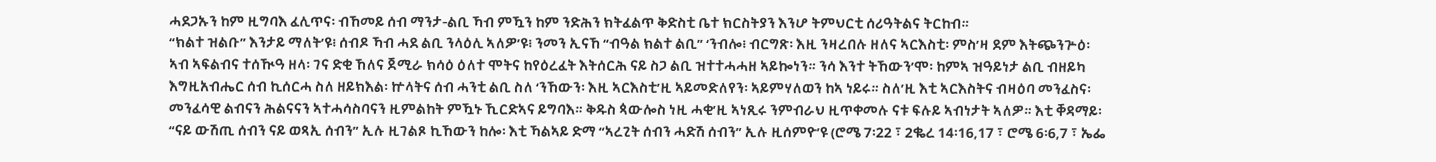ሓደጋኡን ከም ዚግባእ ፈሊጥና፡ ብኸመይ ሰብ ማንታ-ልቢ ኻብ ምዃን ከም ንድሕን ክትፈልጥ ቅድስቲ ቤተ ክርስትያን እንሆ ትምህርቲ ሰሪዓትልና ትርከብ።
“ክልተ ዝልቡ” እንታይ ማለት’ዩ፧ ሰብዶ ኻብ ሓደ ልቢ ንላዕሊ ኣለዎ’ዩ፧ ንመን ኢናኸ “ብዓል ክልተ ልቢ” ‘ንብሎ፧ ብርግጽ፡ እዚ ንዛረበሉ ዘለና ኣርእስቲ፡ ምስ’ዛ ደም እትጭንጕዕ፡ ኣብ ኣፍልብና ተሰዂዓ ዘላ፡ ገና ድቂ ኸለና ጀሚራ ክሳዕ ዕለተ ሞትና ከየዕረፈት እትሰርሕ ናይ ስጋ ልቢ ዝተተሓሓዘ ኣይኰነን። ንሳ እንተ ትኸውን’ሞ፡ ከምኣ ዝዓይነታ ልቢ ብዘይካ እግዚአብሔር ሰብ ኪሰርሓ ስለ ዘይክእል፡ ኵላትና ሰብ ሓንቲ ልቢ ስለ ‘ንኸውን፡ እዚ ኣርእስቲ’ዚ ኣይመድለየን፡ ኣይምሃለወን ከኣ ነይሩ። ስለ’ዚ እቲ ኣርእስትና ብዛዕባ መንፈስና፡ መንፈሳዊ ልብናን ሕልናናን ኣተሓሳስባናን ዚምልከት ምዃኑ ኺርድኣና ይግባእ። ቅዱስ ጳውሎስ ነዚ ሓቂ’ዚ ኣነጺሩ ንምብራህ ዚጥቀመሉ ናቱ ፍሉይ ኣብነታት ኣለዎ። እቲ ቐዳማይ፡ “ናይ ውሽጢ ሰብን ናይ ወጻኢ ሰብን” ኢሉ ዚገልጾ ኪኸውን ከሎ፡ እቲ ኻልኣይ ድማ “ኣረጊት ሰብን ሓድሽ ሰብን” ኢሉ ዚሰምዮ’ዩ (ሮሜ 7፡22 ፣ 2ቈረ 14፡16,17 ፣ ሮሜ 6፡6,7 ፣ ኤፌ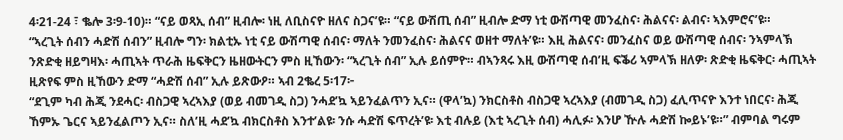4፡21-24 ፣ ቈሎ 3፡9-10)። “ናይ ወጻኢ ሰብ” ዚብሎ፡ ነዚ ለቢስናዮ ዘለና ስጋና’ዩ። “ናይ ውሽጢ ሰብ” ዚብሎ ድማ ነቲ ውሽጣዊ መንፈስና፡ ሕልናና፡ ልብና፡ ኣእምሮና’ዩ።
“ኣረጊት ሰብን ሓድሽ ሰብን” ዚብሎ ግን፡ ክልቲኡ ነቲ ናይ ውሽጣዊ ሰብና፡ ማለት ንመንፈስና፡ ሕልናና ወዘተ ማለት’ዩ። እዚ ሕልናና፡ መንፈስና ወይ ውሽጣዊ ሰብና፡ ንኣምላኽ ንጽድቂ ዘይግዛእ፡ ሓጢኣት ጥራሕ ዜፍቅርን ዜዘውትርን ምስ ዚኸውን፡ “ኣረጊት ሰብ” ኢሉ ይሰምዮ። ብኣንጻሩ እዚ ውሽጣዊ ሰብ’ዚ ፍቕሪ ኣምላኽ ዘለዎ፡ ጽድቂ ዜፍቅር፡ ሓጢኣት ዚጽየፍ ምስ ዚኸውን ድማ “ሓድሽ ሰብ” ኢሉ ይጽውዖ። ኣብ 2ቈረ 5፡17፦
“ደጊም ካብ ሕጂ ንደሓር፡ ብስጋዊ ኣረኣእያ (ወይ ብመገዲ ስጋ) ንሓደ’ኳ ኣይንፈልጥን ኢና። (ዋላ’ኳ) ንክርስቶስ ብስጋዊ ኣረኣእያ (ብመገዲ ስጋ) ፈሊጥናዮ እንተ ነበርና፡ ሕጂ ኸምኡ ጌርና ኣይንፈልጦን ኢና። ስለ’ዚ ሓደ’ኳ ብክርስቶስ እንተ’ልዩ፡ ንሱ ሓድሽ ፍጥረት’ዩ፡ እቲ ብሉይ (እቲ ኣረጊት ሰብ) ሓሊፉ፡ እንሆ ዅሉ ሓድሽ ኰይኑ’ዩ።” ብምባል ግሩም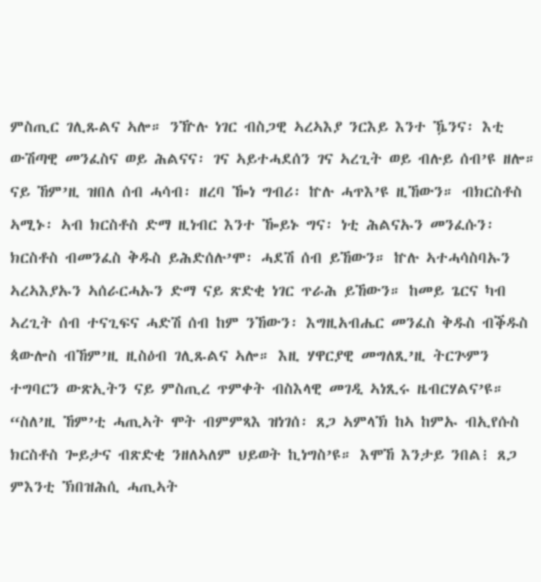ምስጢር ገሊጹልና ኣሎ። ንዅሉ ነገር ብስጋዊ ኣረኣእያ ንርእይ እንተ ዄንና፡ እቲ ውሽጣዊ መንፈስና ወይ ሕልናና፡ ገና ኣይተሓደሰን ገና ኣረጊት ወይ ብሉይ ሰብ’ዩ ዘሎ። ናይ ኸም’ዚ ዝበለ ሰብ ሓሳብ፡ ዘረባ ዀነ ግብሪ፡ ኵሉ ሓጥእ’ዩ ዚኸውን። ብክርስቶስ ኣሚኑ፡ ኣብ ክርስቶስ ድማ ዚነብር እንተ ዀይኑ ግና፡ ነቲ ሕልናኡን መንፈሱን፡ ክርስቶስ ብመንፈስ ቅዱስ ይሕድሰሉ’ሞ፡ ሓደሽ ሰብ ይኸውን። ኵሉ ኣተሓሳስባኡን ኣረኣእያኡን ኣሰራርሓኡን ድማ ናይ ጽድቂ ነገር ጥራሕ ይኸውን። ከመይ ጌርና ካብ ኣረጊት ሰብ ተናጊፍና ሓድሽ ሰብ ከም ንኸውን፡ እግዚአብሔር መንፈስ ቅዱስ ብቕዱስ ጳውሎስ ብኸም’ዚ ዚስዕብ ገሊጹልና ኣሎ። እዚ ሃዋርያዊ መግለጺ’ዚ ትርጕምን ተግባርን ውጽኢትን ናይ ምስጢረ ጥምቀት ብስእላዊ መገዲ ኣነጺሩ ዜብርሃልና’ዩ።
“ስለ’ዚ ኸም’ቲ ሓጢኣት ሞት ብምምጻእ ዝነገሰ፡ ጸጋ ኣምላኽ ከኣ ከምኡ ብኢየሱስ ክርስቶስ ጐይታና ብጽድቂ ንዘለኣለም ህይወት ኪነግስ’ዩ። እሞኸ እንታይ ንበል፧ ጸጋ ምእንቲ ኽበዝሕሲ ሓጢኣት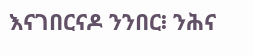እናገበርናዶ ንንበር፧ ንሕና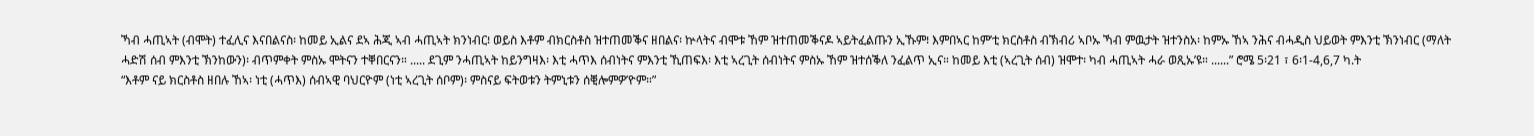ኻብ ሓጢኣት (ብሞት) ተፈሊና እናበልናስ፡ ከመይ ኢልና ደኣ ሕጂ ኣብ ሓጢኣት ክንነብር፧ ወይስ እቶም ብክርስቶስ ዝተጠመቕና ዘበልና፡ ኵላትና ብሞቱ ኸም ዝተጠመቕናዶ ኣይትፈልጡን ኢኹም፧ እምበኣር ከም’ቲ ክርስቶስ ብኽብሪ ኣቦኡ ኻብ ምዉታት ዝተንስአ፡ ከምኡ ኸኣ ንሕና ብሓዲስ ህይወት ምእንቲ ኽንነብር (ማለት ሓድሽ ሰብ ምእንቲ ኽንከውን)፡ ብጥምቀት ምስኡ ሞትናን ተቐበርናን። ..... ደጊም ንሓጢኣት ከይንግዛእ፡ እቲ ሓጥእ ሰብነትና ምእንቲ ኺጠፍእ፡ እቲ ኣረጊት ሰብነትና ምስኡ ኸም ዝተሰቕለ ንፈልጥ ኢና። ከመይ እቲ (ኣረጊት ሰብ) ዝሞተ፡ ካብ ሓጢኣት ሓራ ወጺኡ’ዩ። ......” ሮሜ 5፡21 ፣ 6፡1-4,6,7 ካ.ት
“እቶም ናይ ክርስቶስ ዘበሉ ኸኣ፡ ነቲ (ሓጥእ) ሰብኣዊ ባህርዮም (ነቲ ኣረጊት ሰቦም)፡ ምስናይ ፍትወቱን ትምኒቱን ሰቒሎምዎ’ዮም።”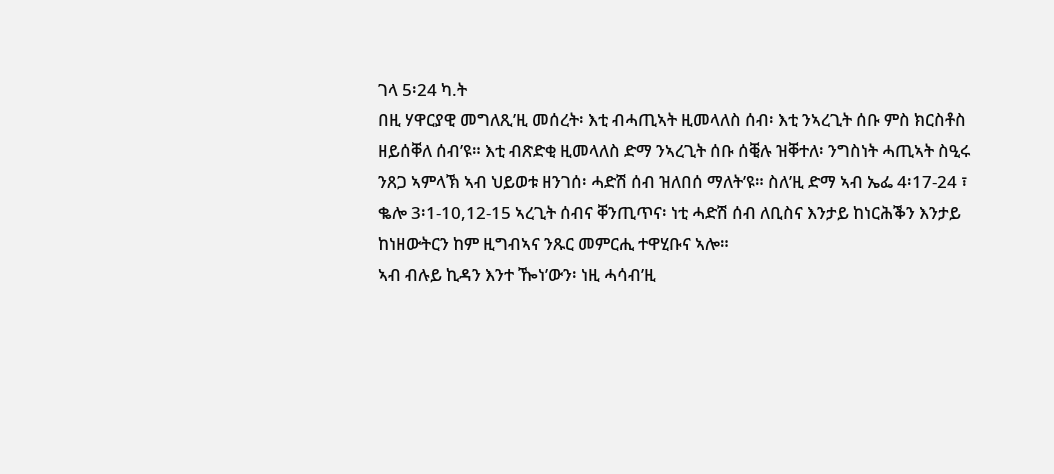ገላ 5፡24 ካ.ት
በዚ ሃዋርያዊ መግለጺ’ዚ መሰረት፡ እቲ ብሓጢኣት ዚመላለስ ሰብ፡ እቲ ንኣረጊት ሰቡ ምስ ክርስቶስ ዘይሰቐለ ሰብ’ዩ። እቲ ብጽድቂ ዚመላለስ ድማ ንኣረጊት ሰቡ ሰቒሉ ዝቐተለ፡ ንግስነት ሓጢኣት ስዒሩ ንጸጋ ኣምላኽ ኣብ ህይወቱ ዘንገሰ፡ ሓድሽ ሰብ ዝለበሰ ማለት’ዩ። ስለ’ዚ ድማ ኣብ ኤፌ 4፡17-24 ፣ ቈሎ 3፡1-10,12-15 ኣረጊት ሰብና ቐንጢጥና፡ ነቲ ሓድሽ ሰብ ለቢስና እንታይ ከነርሕቕን እንታይ ከነዘውትርን ከም ዚግብኣና ንጹር መምርሒ ተዋሂቡና ኣሎ።
ኣብ ብሉይ ኪዳን እንተ ዀነ’ውን፡ ነዚ ሓሳብ’ዚ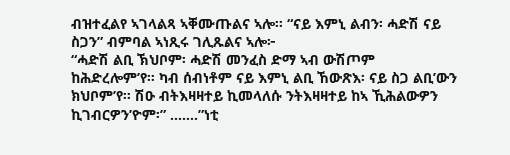ብዝተፈልየ ኣገላልጻ ኣቐሙጡልና ኣሎ። “ናይ እምኒ ልብን፡ ሓድሽ ናይ ስጋን” ብምባል ኣነጺሩ ገሊጹልና ኣሎ፦
“ሓድሽ ልቢ ኽህቦም፡ ሓድሽ መንፈስ ድማ ኣብ ውሽጦም ከሕድረሎም’የ። ካብ ሰብነቶም ናይ እምኒ ልቢ ኸውጽእ፡ ናይ ስጋ ልቢ’ውን ክህቦም’የ። ሽዑ ብትእዛዛተይ ኪመላለሱ ንትእዛዛተይ ከኣ ኺሕልውዎን ኪገብርዎን’ዮም፡” .......”ነቲ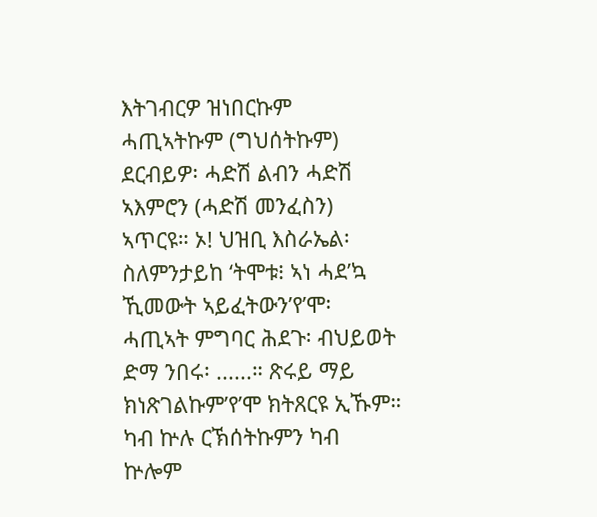እትገብርዎ ዝነበርኩም ሓጢኣትኩም (ግህሰትኩም) ደርብይዎ፡ ሓድሽ ልብን ሓድሽ ኣእምሮን (ሓድሽ መንፈስን) ኣጥርዩ። ኦ! ህዝቢ እስራኤል፡ ስለምንታይከ ‘ትሞቱ፧ ኣነ ሓደ’ኳ ኺመውት ኣይፈትውን’የ’ሞ፡ ሓጢኣት ምግባር ሕደጉ፡ ብህይወት ድማ ንበሩ፡ ......። ጽሩይ ማይ ክነጽገልኩም’የ’ሞ ክትጸርዩ ኢኹም። ካብ ኵሉ ርኽሰትኩምን ካብ ኵሎም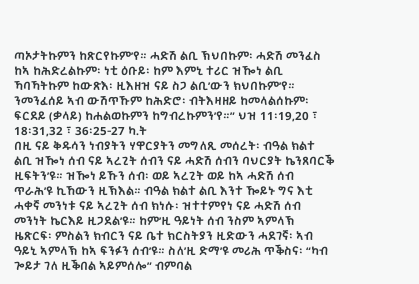ጣኦታትኩምን ከጽርየኩም’የ። ሓድሽ ልቢ ኽህበኩም፡ ሓድሽ መንፈስ ከኣ ከሕድረልኩም፡ ነቲ ዕቡይ፡ ከም እምኒ ተሪር ዝዀነ ልቢ ኻባኻትኩም ከውጽእ፡ ዚእዘዝ ናይ ስጋ ልቢ’ውን ክህበኩም’የ። ንመንፈሰይ ኣብ ውሽጥኹም ከሕድሮ፡ ብትእዛዘይ ከመላልሰኩም፡ ፍርደይ (ቃላይ) ከሐልወኩምን ከግብረኩምን’የ።” ህዝ 11፡19,20 ፣ 18፡31,32 ፣ 36፡25-27 ካ.ት
በዚ ናይ ቅዱሳን ነብያትን ሃዋርያትን መግለጺ መሰረት፡ ብዓል ክልተ ልቢ ዝዀነ ሰብ ናይ ኣረጊት ሰብን ናይ ሓድሽ ሰብን ባህርያት ኬንጸባርቕ ዚፍትን’ዩ። ዝዀነ ይኹን ሰብ፡ ወይ ኣረጊት ወይ ከኣ ሓድሽ ሰብ ጥራሕ’ዩ ኪኸውን ዚኽእል። ብዓል ክልተ ልቢ እንተ ዀይኑ ግና እቲ ሓቀኛ መንነቱ ናይ ኣረጊት ሰብ ክነሱ፡ ዝተተምየነ ናይ ሓድሽ ሰብ መንነት ኬርእይ ዚጋደል’ዩ። ከም’ዚ ዓይነት ሰብ ንስም ኣምላኽ ዜጽርፍ፡ ምስልን ክብርን ናይ ቤተ ክርስትያን ዚድውን ሓደገኛ፡ ኣብ ዓይኒ ኣምላኽ ከኣ ፍንፉን ሰብ’ዩ። ስለ’ዚ ድማ’ዩ መሪሕ ጥቕስና፡ “ካብ ጐይታ ገለ ዚቕበል ኣይምሰሎ” ብምባል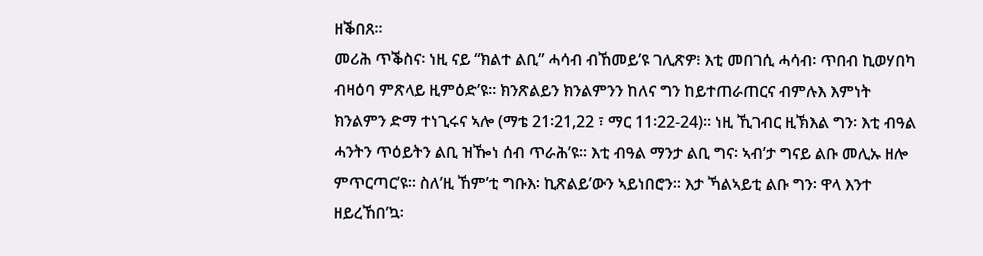ዘቕበጸ።
መሪሕ ጥቕስና፡ ነዚ ናይ “ክልተ ልቢ” ሓሳብ ብኸመይ’ዩ ገሊጽዎ፧ እቲ መበገሲ ሓሳብ፡ ጥበብ ኪወሃበካ ብዛዕባ ምጽላይ ዚምዕድ’ዩ። ክንጽልይን ክንልምንን ከለና ግን ከይተጠራጠርና ብምሉእ እምነት ክንልምን ድማ ተነጊሩና ኣሎ (ማቴ 21፡21,22 ፣ ማር 11፡22-24)። ነዚ ኺገብር ዚኽእል ግን፡ እቲ ብዓል ሓንትን ጥዕይትን ልቢ ዝዀነ ሰብ ጥራሕ’ዩ። እቲ ብዓል ማንታ ልቢ ግና፡ ኣብ’ታ ግናይ ልቡ መሊኡ ዘሎ ምጥርጣር’ዩ። ስለ’ዚ ኸም’ቲ ግቡእ፡ ኪጽልይ’ውን ኣይነበሮን። እታ ኻልኣይቲ ልቡ ግን፡ ዋላ እንተ ዘይረኸበ’ኳ፡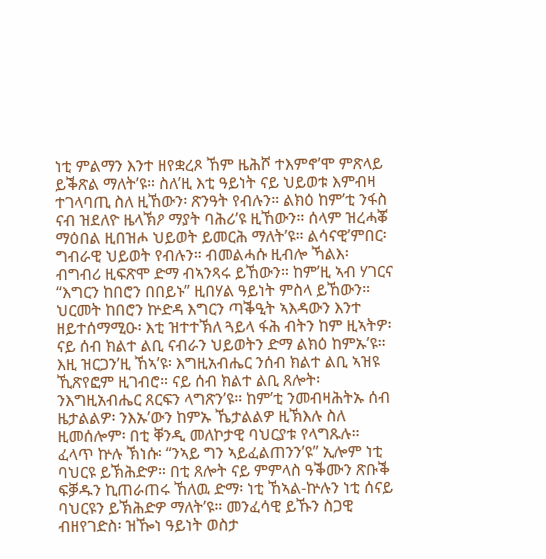ነቲ ምልማን እንተ ዘየቋረጾ ኸም ዜሕሾ ተእምኖ’ሞ ምጽላይ ይቕጽል ማለት’ዩ። ስለ’ዚ እቲ ዓይነት ናይ ህይወቱ እምብዛ ተገላባጢ ስለ ዚኸውን፡ ጽንዓት የብሉን። ልክዕ ከም’ቲ ንፋስ ናብ ዝደለዮ ዜላኽዖ ማያት ባሕሪ’ዩ ዚኸውን። ሰላም ዝረሓቖ ማዕበል ዚበዝሖ ህይወት ይመርሕ ማለት’ዩ። ልሳናዊ’ምበር፡ ግብራዊ ህይወት የብሉን። ብመልሓሱ ዚብሎ ኻልእ፡ ብግብሪ ዚፍጽሞ ድማ ብኣንጻሩ ይኸውን። ከም’ዚ ኣብ ሃገርና “እግርን ከበሮን በበይኑ” ዚበሃል ዓይነት ምስላ ይኸውን። ህርመት ከበሮን ኵድዳ እግርን ጣቕዒት ኣእዳውን እንተ ዘይተሰማሚዑ፡ እቲ ዝተተኽለ ጓይላ ፋሕ ብትን ከም ዚኣትዎ፡ ናይ ሰብ ክልተ ልቢ ናብራን ህይወትን ድማ ልክዕ ከምኡ’ዩ። እዚ ዝርጋን’ዚ ኸኣ’ዩ፡ እግዚአብሔር ንሰብ ክልተ ልቢ ኣዝዩ ኺጽየፎም ዚገብሮ። ናይ ሰብ ክልተ ልቢ ጸሎት፡ ንእግዚአብሔር ጸርፍን ላግጽን’ዩ። ከም’ቲ ንመብዛሕትኡ ሰብ ዜታልልዎ፡ ንእኡ’ውን ከምኡ ኼታልልዎ ዚኽእሉ ስለ ዚመሰሎም፡ በቲ ቐንዲ መለኮታዊ ባህርያቱ የላግጹሉ። ፈላጥ ኵሉ ኽነሱ፡ “ንኣይ ግን ኣይፈልጠንን’ዩ” ኢሎም ነቲ ባህርዩ ይኽሕድዎ። በቲ ጸሎት ናይ ምምላስ ዓቕሙን ጽቡቕ ፍቓዱን ኪጠራጠሩ ኸለዉ ድማ፡ ነቲ ኸኣል-ኵሉን ነቲ ሰናይ ባህርዩን ይኽሕድዎ ማለት’ዩ። መንፈሳዊ ይኹን ስጋዊ ብዘየገድስ፡ ዝዀነ ዓይነት ወስታ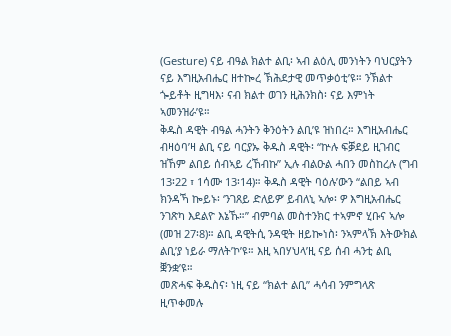(Gesture) ናይ ብዓል ክልተ ልቢ፡ ኣብ ልዕሊ መንነትን ባህርያትን ናይ እግዚአብሔር ዘተኰረ ኽሕደታዊ መጥቃዕቲ’ዩ። ንኽልተ ጐይቶት ዚግዛእ፡ ናብ ክልተ ወገን ዚሕንክስ፡ ናይ እምነት ኣመንዝራ’ዩ።
ቅዱስ ዳዊት ብዓል ሓንትን ቅንዕትን ልቢ’ዩ ዝነበረ። እግዚአብሔር ብዛዕባ’ዛ ልቢ ናይ ባርያኡ ቅዱስ ዳዊት፡ “ኵሉ ፍቓደይ ዚገብር ዝኸም ልበይ ሰብኣይ ረኸብኩ” ኢሉ ብልዑል ሓበን መስከረሉ (ግብ 13፡22 ፣ 1ሳሙ 13፡14)። ቅዱስ ዳዊት ባዕሉ’ውን “ልበይ ኣብ ክንዳኻ ኰይኑ፡ ‘ንገጸይ ድለይዎ’ ይብለኒ ኣሎ፡ ዎ እግዚአብሔር ንገጽካ እደልዮ እኔኹ።” ብምባል መስተንክር ተኣምኖ ሂቡና ኣሎ (መዝ 27፡8)። ልቢ ዳዊትሲ ንዳዊት ዘይኰነስ፡ ንኣምላኽ እትውክል ልቢ’ያ ነይራ ማለት’ኮ’ዩ። እዚ ኣበሃህላ’ዚ ናይ ሰብ ሓንቲ ልቢ ቛንቋ’ዩ።
መጽሓፍ ቅዱስና፡ ነዚ ናይ “ክልተ ልቢ” ሓሳብ ንምግላጽ ዚጥቀመሉ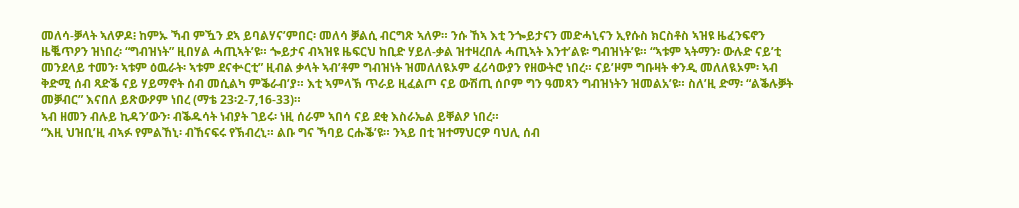መለሳ-ቓላት ኣለዎዶ፧ ከምኡ ኻብ ምዃን ደኣ ይባልሃና’ምበር፡ መለሳ ቓልሲ ብርግጽ ኣለዎ። ንሱ ኸኣ እቲ ንጐይታናን መድሓኒናን ኢየሱስ ክርስቶስ ኣዝዩ ዜፈንፍኖን ዜቘጥዖን ዝነበረ፡ “ግብዝነት” ዚበሃል ሓጢኣት’ዩ። ጐይታና ብኣዝዩ ዜፍርህ ከቢድ ሃይለ-ቃል ዝተዛረበሉ ሓጢኣት እንተ’ልዩ፡ ግብዝነት’ዩ። “ኣቱም ኣትማን፡ ውሉድ ናይ’ቲ መንደላይ ተመን፡ ኣቱም ዕዉራት፡ ኣቱም ደናቍርቲ” ዚብል ቃላት ኣብ’ቶም ግብዝነት ዝመለለዪኦም ፈሪሳውያን የዘውትሮ ነበረ። ናይ’ዞም ግቡዛት ቀንዲ መለለዪኦም፡ ኣብ ቅድሚ ሰብ ጻድቕ ናይ ሃይማኖት ሰብ መሲልካ ምቕራብ’ያ። እቲ ኣምላኽ ጥራይ ዚፈልጦ ናይ ውሽጢ ሰቦም ግን ዓመጻን ግብዝነትን ዝመልአ’ዩ። ስለ’ዚ ድማ፡ “ልቕሉቓት መቓብር” እናበለ ይጽውዖም ነበረ (ማቴ 23፡2-7,16-33)።
ኣብ ዘመን ብሉይ ኪዳን’ውን፡ ብቕዱሳት ነብያት ገይሩ፡ ነዚ ሰራም ኣበሳ ናይ ደቂ እስራኤል ይቐልዖ ነበረ።
“እዚ ህዝቢ’ዚ ብኣፉ የምልኸኒ፡ ብኸናፍሩ የኽብረኒ። ልቡ ግና ኻባይ ርሑቕ’ዩ። ንኣይ በቲ ዝተማህርዎ ባህሊ ሰብ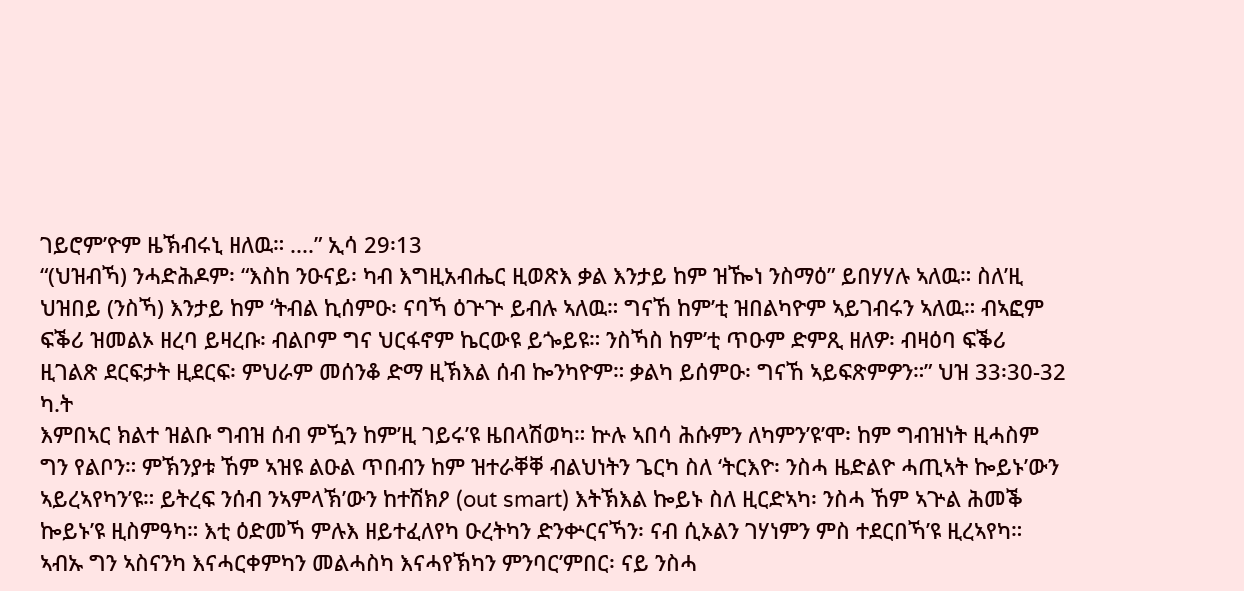ገይሮም’ዮም ዜኽብሩኒ ዘለዉ። ....” ኢሳ 29፡13
“(ህዝብኻ) ንሓድሕዶም፡ “እስከ ንዑናይ፡ ካብ እግዚአብሔር ዚወጽእ ቃል እንታይ ከም ዝዀነ ንስማዕ” ይበሃሃሉ ኣለዉ። ስለ’ዚ ህዝበይ (ንስኻ) እንታይ ከም ‘ትብል ኪሰምዑ፡ ናባኻ ዕጕጕ ይብሉ ኣለዉ። ግናኸ ከም’ቲ ዝበልካዮም ኣይገብሩን ኣለዉ። ብኣፎም ፍቕሪ ዝመልኦ ዘረባ ይዛረቡ፡ ብልቦም ግና ህርፋኖም ኬርውዩ ይጐይዩ። ንስኻስ ከም’ቲ ጥዑም ድምጺ ዘለዎ፡ ብዛዕባ ፍቕሪ ዚገልጽ ደርፍታት ዚደርፍ፡ ምህራም መሰንቆ ድማ ዚኽእል ሰብ ኰንካዮም። ቃልካ ይሰምዑ፡ ግናኸ ኣይፍጽምዎን።” ህዝ 33፡30-32 ካ.ት
እምበኣር ክልተ ዝልቡ ግብዝ ሰብ ምዃን ከም’ዚ ገይሩ’ዩ ዜበላሽወካ። ኵሉ ኣበሳ ሕሱምን ለካምን’ዩ’ሞ፡ ከም ግብዝነት ዚሓስም ግን የልቦን። ምኽንያቱ ኸም ኣዝዩ ልዑል ጥበብን ከም ዝተራቐቐ ብልህነትን ጌርካ ስለ ‘ትርእዮ፡ ንስሓ ዜድልዮ ሓጢኣት ኰይኑ’ውን ኣይረኣየካን’ዩ። ይትረፍ ንሰብ ንኣምላኽ’ውን ከተሽክዖ (out smart) እትኽእል ኰይኑ ስለ ዚርድኣካ፡ ንስሓ ኸም ኣጕል ሕመቕ ኰይኑ’ዩ ዚስምዓካ። እቲ ዕድመኻ ምሉእ ዘይተፈለየካ ዑረትካን ድንቍርናኻን፡ ናብ ሲኦልን ገሃነምን ምስ ተደርበኻ’ዩ ዚረኣየካ። ኣብኡ ግን ኣስናንካ እናሓርቀምካን መልሓስካ እናሓየኽካን ምንባር’ምበር፡ ናይ ንስሓ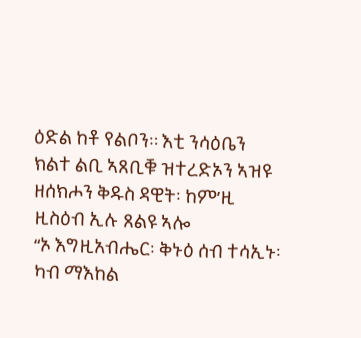ዕድል ከቶ የልቦን። እቲ ንሳዕቤን ክልተ ልቢ ኣጸቢቑ ዝተረድኦን ኣዝዩ ዘሰክሖን ቅዱስ ዳዊት፡ ከም’ዚ ዚስዕብ ኢሉ ጸልዩ ኣሎ
“ኦ እግዚአብሔር፡ ቅኑዕ ሰብ ተሳኢኑ፡ ካብ ማእከል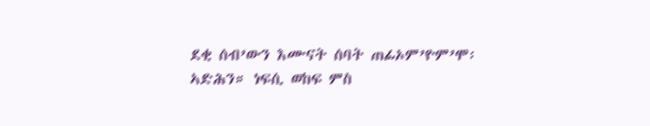ደቂ ሰብ’ውን እሙናት ሰባት ጠፊኦም’ዮም’ሞ፡ ኣድሕን። ነፍሲ ወከፍ ምስ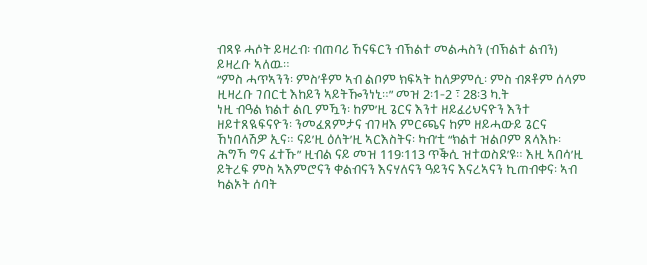ብጻዩ ሓሶት ይዛረብ፡ ብጠባሪ ኸናፍርን ብኽልተ መልሓስን (ብኽልተ ልብን) ይዛረቡ ኣለዉ።
“ምስ ሓጥኣንን፡ ምስ’ቶም ኣብ ልቦም ክፍኣት ከለዎምሲ፡ ምስ ብጾቶም ሰላም ዚዛረቡ ገበርቲ እከይን ኣይትዀንነኒ።” መዝ 2፡1-2 ፣ 28፡3 ካ.ት
ነዚ ብዓል ክልተ ልቢ ምዃን፡ ከም’ዚ ጌርና እንተ ዘይፈሪህናዮን እንተ ዘይተጸዪፍናዮን፡ ንመፈጸምታና ብገዛእ ምርጫና ከም ዘይሓውይ ጌርና ኸነበላሽዎ ኢና። ናይ’ዚ ዕለት’ዚ ኣርእስትና፡ ካብ’ቲ “ክልተ ዝልቦም ጸላእኩ፡ ሕግኻ ግና ፈተኹ” ዚብል ናይ መዝ 119፡113 ጥቕሲ ዝተወስደ’ዩ። እዚ ኣበሳ’ዚ ይትረፍ ምስ ኣእምሮናን ቀልብናን እናሃለናን ዓይንና እናረኣናን ኪጠብቀና፡ ኣብ ካልኦት ሰባት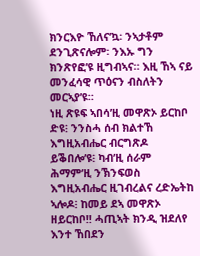ክንርእዮ ኸለና’ኳ፡ ንኣታቶም ደንጊጽናሎም፡ ንእኡ ግን ክንጽየፎ’ዩ ዚግብኣና። እዚ ኸኣ ናይ መንፈሳዊ ጥዕናን ብስለትን መርኣያ’ዩ።
ነዚ ጽዩፍ ኣበሳ’ዚ መዋጽኦ ይርከቦ ድዩ፧ ንንስሓ ሰብ ክልተኸ እግዚአብሔር ብርግጽዶ ይቕበሎ’ዩ፧ ካብ’ዚ ሰራም ሕማም’ዚ ንኽንፍወስ እግዚአብሔር ዚገብረልና ረድኤትከ ኣሎዶ፧ ከመይ ደኣ መዋጽኦ ዘይርከቦ!! ሓጢኣት ክንዲ ዝደለየ እንተ ኸበደን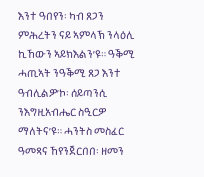እንተ ዓበየን፡ ካብ ጸጋን ምሕረትን ናይ ኣምላኽ ንላዕሊ ኪኸውን ኣይክእልን’ዩ። ዓቕሚ ሓጢኣት ንዓቕሚ ጸጋ እንተ ዓብሊልዎ’ኮ፡ ሰይጣንሲ ንእግዚአብሔር ስዒርዎ ማለትና’ዩ። ሓንትስ መስፈር ዓመጻና ኸየንጀርበበ፡ ዘመን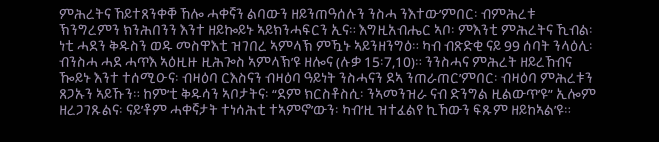ምሕረትና ኸይተጸንቀቐ ኸሎ ሓቀኛን ልባውን ዘይንጠዓሰሉን ንስሓ ንእተው’ምበር፡ ብምሕረቱ ኽንግረምን ክንሕበንን እንተ ዘይኰይኑ ኣይክንሓፍርን ኢና። እግዚአብሔር ኣቦ፡ ምእንቲ ምሕረትና ኺብል፡ ነቲ ሓደን ቅዱስን ወዱ መስዋእቲ ዝገበረ ኣምላኽ ምዃኑ ኣይንዘንግዕ። ካብ ብጽድቂ ናይ 99 ሰባት ንላዕሊ፡ ብንስሓ ሓደ ሓጥእ ኣዕዚዙ ዚሕጐስ ኣምላኽ’ዩ ዘሎና (ሉቃ 15፡7,10)። ንንስሓና ምሕረት ዘይረኸብና ዀይኑ እንተ ተሰሚዑና፡ ብዛዕባ ርእስናን ብዛዕባ ዓይነት ንስሓናን ደኣ ንጠራጠር’ምበር፡ ብዛዕባ ምሕረቱን ጸጋኡን ኣይኹን። ከም’ቲ ቅዱሳን ኣቦታትና፡ “ደም ክርስቶስሲ፡ ንኣመንዝራ ናብ ድንግል ዚልውጥ’ዩ” ኢሎም ዘረጋገጹልና፡ ናይ’ቶም ሓቀኛታት ተነሳሕቲ ተኣምኖ’ውን፡ ካብ’ዚ ዝተፈልየ ኪኸውን ፍጹም ዘይከኣል’ዩ።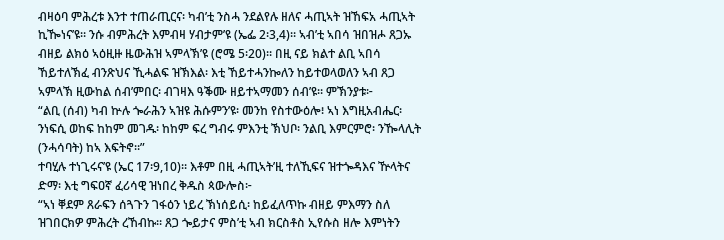ብዛዕባ ምሕረቱ እንተ ተጠራጢርና፡ ካብ’ቲ ንስሓ ንደልየሉ ዘለና ሓጢኣት ዝኸፍአ ሓጢኣት ኪዀነና’ዩ። ንሱ ብምሕረት እምብዛ ሃብታም’ዩ (ኤፌ 2፡3,4)። ኣብ’ቲ ኣበሳ ዝበዝሖ ጸጋኡ ብዘይ ልክዕ ኣዕዚዙ ዜውሕዝ ኣምላኽ’ዩ (ሮሜ 5፡20)። በዚ ናይ ክልተ ልቢ ኣበሳ ኸይተለኽፈ ብንጽህና ኺሓልፍ ዝኽእል፡ እቲ ኸይተሓንኰለን ከይተወላወለን ኣብ ጸጋ ኣምላኽ ዚውከል ሰብ’ምበር፡ ብገዛእ ዓቕሙ ዘይተኣማመን ሰብ’ዩ። ምኽንያቱ፦
“ልቢ (ሰብ) ካብ ኵሉ ጐራሕን ኣዝዩ ሕሱምን’ዩ፡ መንከ የስተውዕሎ፧ ኣነ እግዚአብሔር፡ ንነፍሲ ወከፍ ከከም መገዱ፡ ከከም ፍረ ግብሩ ምእንቲ ኽህቦ፡ ንልቢ እምርምሮ፡ ንዀላሊት (ንሓሳባት) ከኣ እፍትኖ።”
ተባሂሉ ተነጊሩና’ዩ (ኤር 17፡9,10)። እቶም በዚ ሓጢኣት’ዚ ተለኺፍና ዝተጐዳእና ዅላትና ድማ፡ እቲ ግፍዐኛ ፈሪሳዊ ዝነበረ ቅዱስ ጳውሎስ፦
“ኣነ ቐደም ጸራፍን ሰጓጉን ገፋዕን ነይረ ኽነሰይሲ፡ ከይፈለጥኩ ብዘይ ምእማን ስለ ዝገበርክዎ ምሕረት ረኸብኩ። ጸጋ ጐይታና ምስ’ቲ ኣብ ክርስቶስ ኢየሱስ ዘሎ እምነትን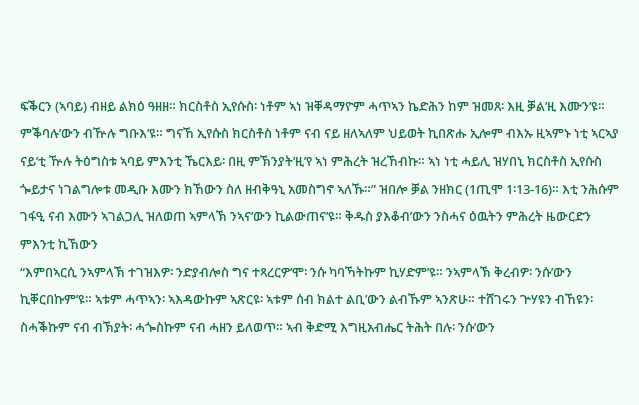ፍቕርን (ኣባይ) ብዘይ ልክዕ ዓዘዘ። ክርስቶስ ኢየሱስ፡ ነቶም ኣነ ዝቐዳማዮም ሓጥኣን ኬድሕን ከም ዝመጸ፡ እዚ ቓል’ዚ እሙን’ዩ። ምቕባሉ’ውን ብዅሉ ግቡእ’ዩ። ግናኸ ኢየሱስ ክርስቶስ ነቶም ናብ ናይ ዘለኣለም ህይወት ኪበጽሑ ኢሎም ብእኡ ዚኣምኑ ነቲ ኣርኣያ ናይ’ቲ ዅሉ ትዕግስቱ ኣባይ ምእንቲ ኼርእይ፡ በዚ ምኽንያት’ዚ’የ ኣነ ምሕረት ዝረኸብኩ። ኣነ ነቲ ሓይሊ ዝሃበኒ ክርስቶስ ኢየሱስ ጐይታና ነገልግሎቱ መዲቡ እሙን ክኸውን ስለ ዘብቅዓኒ አመስግኖ ኣለኹ።” ዝበሎ ቓል ንዘክር (1ጢሞ 1፡13-16)። እቲ ንሕሱም ገፋዒ ናብ እሙን ኣገልጋሊ ዝለወጠ ኣምላኽ ንኣና’ውን ኪልውጠና’ዩ። ቅዱስ ያእቆብ’ውን ንስሓና ዕዉትን ምሕረት ዜውርድን ምእንቲ ኪኸውን
“እምበኣርሲ ንኣምላኽ ተገዝእዎ፡ ንድያብሎስ ግና ተጻረርዎ’ሞ፡ ንሱ ካባኻትኩም ኪሃድም’ዩ። ንኣምላኽ ቅረብዎ፡ ንሱ’ውን ኪቐርበኩም’ዩ። ኣቱም ሓጥኣን፡ ኣእዳውኩም ኣጽርዩ፡ ኣቱም ሰብ ክልተ ልቢ’ውን ልብኹም ኣንጽሁ። ተሸገሩን ጕሃዩን ብኸዩን፡ ስሓቕኩም ናብ ብኽያት፡ ሓጐስኩም ናብ ሓዘን ይለወጥ። ኣብ ቅድሚ እግዚአብሔር ትሕት በሉ፡ ንሱ’ውን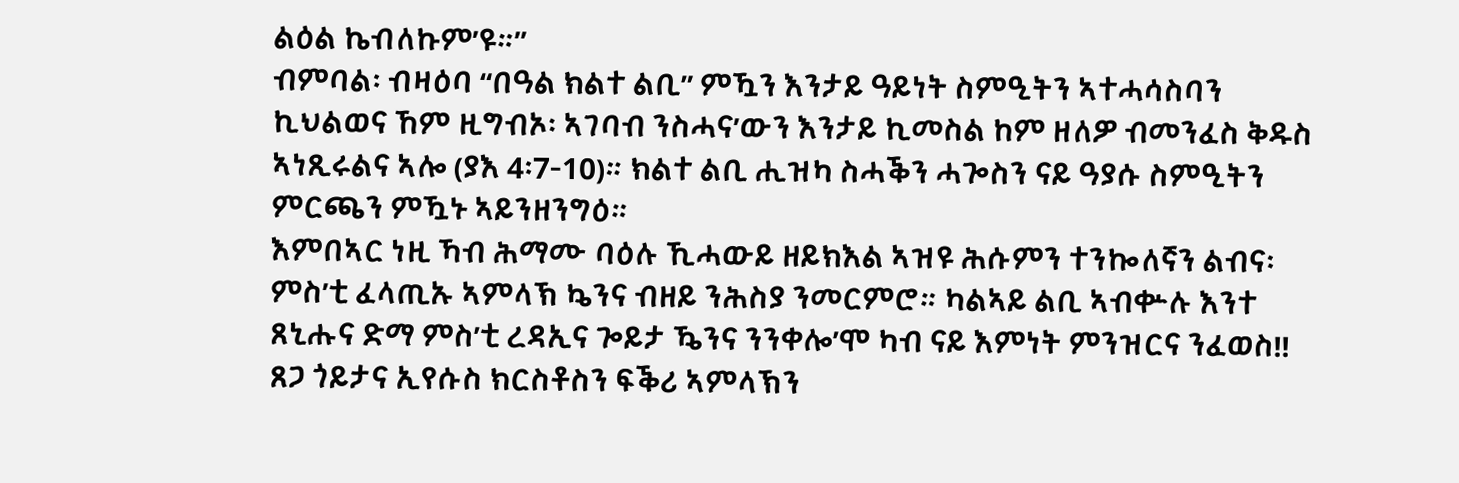ልዕል ኬብለኩም’ዩ።”
ብምባል፡ ብዛዕባ “በዓል ክልተ ልቢ” ምዃን እንታይ ዓይነት ስምዒትን ኣተሓሳስባን ኪህልወና ኸም ዚግብኦ፡ ኣገባብ ንስሓና’ውን እንታይ ኪመስል ከም ዘለዎ ብመንፈስ ቅዱስ ኣነጺሩልና ኣሎ (ያእ 4፡7-10)። ክልተ ልቢ ሒዝካ ስሓቕን ሓጐስን ናይ ዓያሱ ስምዒትን ምርጫን ምዃኑ ኣይንዘንግዕ።
እምበኣር ነዚ ኻብ ሕማሙ ባዕሉ ኺሓውይ ዘይክእል ኣዝዩ ሕሱምን ተንኰለኛን ልብና፡ ምስ’ቲ ፈላጢኡ ኣምላኽ ኴንና ብዘይ ንሕስያ ንመርምሮ። ካልኣይ ልቢ ኣብቍሉ እንተ ጸኒሑና ድማ ምስ’ቲ ረዳኢና ጐይታ ዄንና ንንቀሎ’ሞ ካብ ናይ እምነት ምንዝርና ንፈወስ!!
ጸጋ ጎይታና ኢየሱስ ክርስቶስን ፍቕሪ ኣምላኽን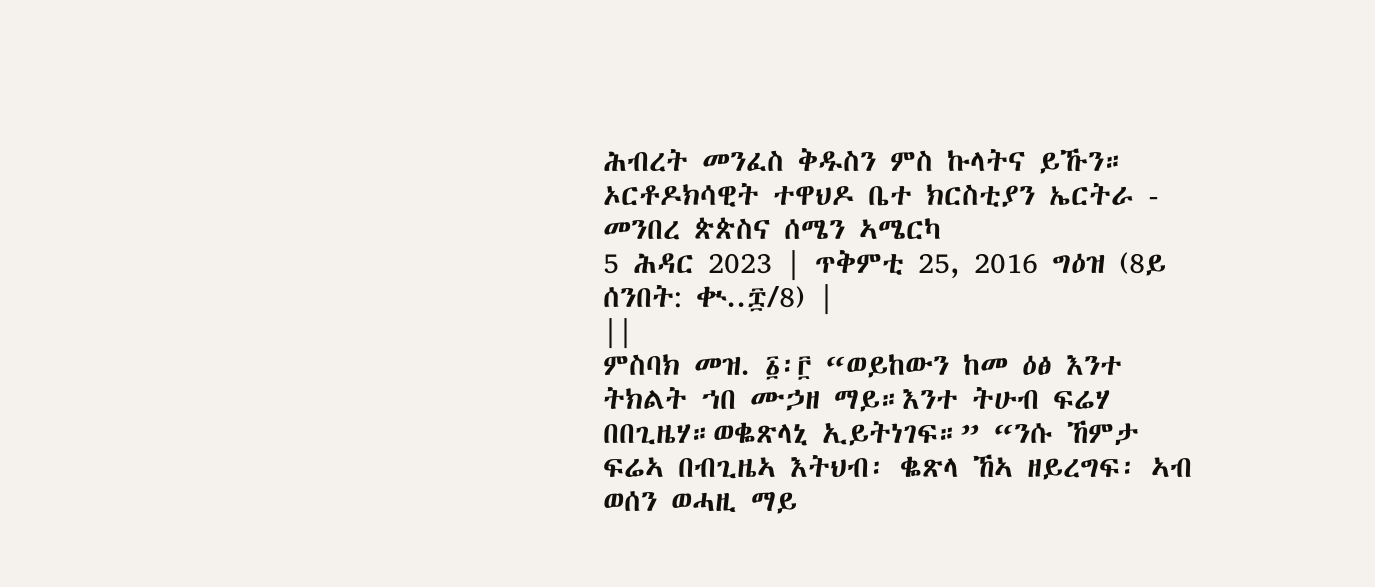ሕብረት መንፈስ ቅዱስን ምስ ኩላትና ይኹን።
ኦርቶዶክሳዊት ተዋህዶ ቤተ ክርስቲያን ኤርትራ - መንበረ ጵጵስና ሰሜን ኣሜርካ
5 ሕዳር 2023 | ጥቅምቲ 25, 2016 ግዕዝ (8ይ ሰንበት: ቊ..፰/8) |
||
ምስባክ መዝ. ፩፡፫ “ወይከውን ከመ ዕፅ እንተ ትክልት ኀበ ሙኃዘ ማይ።እንተ ትሁብ ፍሬሃ በበጊዜሃ።ወቈጽላኒ ኢይትነገፍ።” “ንሱ ኸምታ ፍሬኣ በብጊዜኣ እትህብ፡ ቈጽላ ኸኣ ዘይረግፍ፡ ኣብ ወሰን ወሓዚ ማይ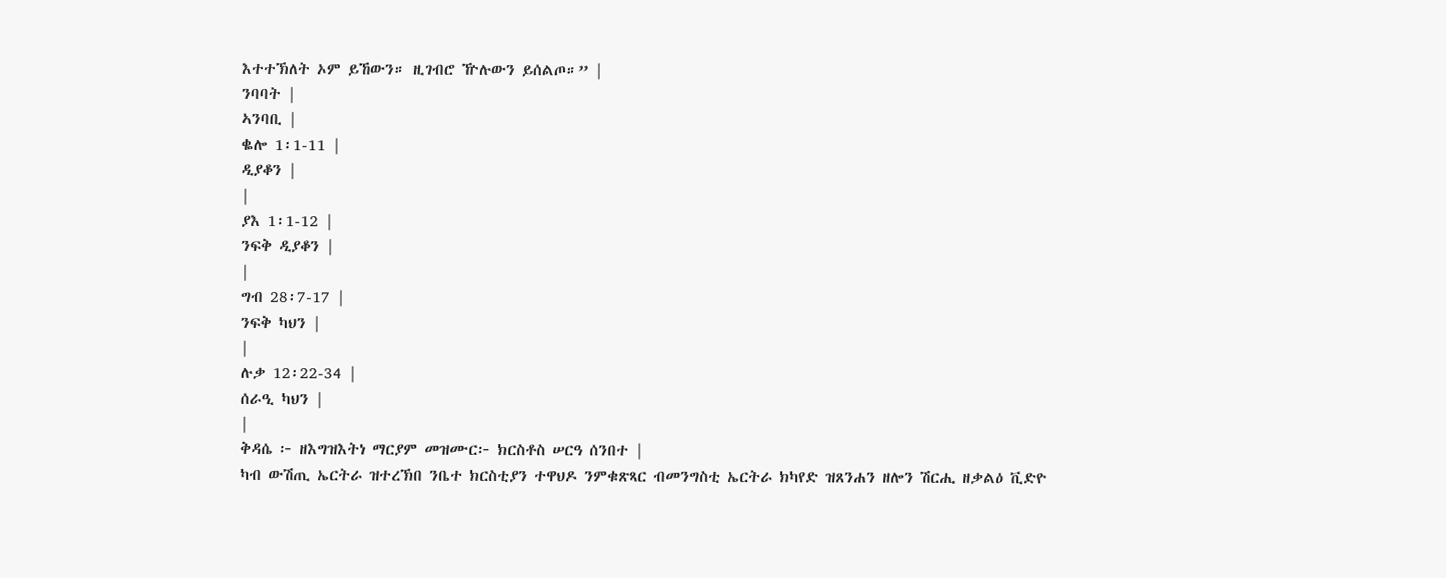እተተኽለት ኦም ይኸውን። ዚገብሮ ዅሉውን ይሰልጦ።” |
ንባባት |
ኣንባቢ |
ቈሎ 1፡1-11 |
ዲያቆን |
|
ያእ 1፡1-12 |
ንፍቅ ዲያቆን |
|
ግብ 28፡7-17 |
ንፍቅ ካህን |
|
ሉቃ 12፡22-34 |
ሰራዒ ካህን |
|
ቅዳሴ ፦ ዘእግዝእትነ ማርያም መዝሙር፦ ክርስቶስ ሠርዓ ሰንበተ |
ካብ ውሽጢ ኤርትራ ዝተረኽበ ንቤተ ክርስቲያን ተዋህዶ ንምቁጽጻር ብመንግስቲ ኤርትራ ክካየድ ዝጸንሐን ዘሎን ሽርሒ ዘቃልዕ ቪድዮ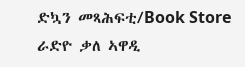ድኳን መጻሕፍቲ/Book Store
ራድዮ ቃለ ኣዋዲ